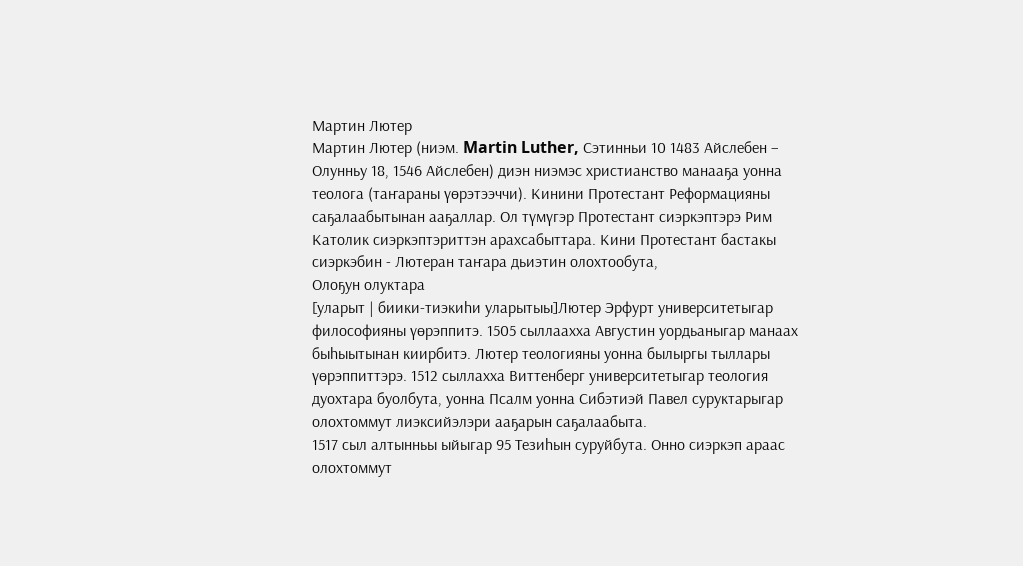Мартин Лютер
Мартин Лютер (ниэм. Martin Luther, Сэтинньи 10 1483 Айслебен – Олунньу 18, 1546 Айслебен) диэн ниэмэс христианство манааҕа уонна теолога (таҥараны үөрэтээччи). Кинини Протестант Реформацияны саҕалаабытынан ааҕаллар. Ол түмүгэр Протестант сиэркэптэрэ Рим Католик сиэркэптэриттэн арахсабыттара. Кини Протестант бастакы сиэркэбин - Лютеран таҥара дьиэтин олохтообута,
Олоҕун олуктара
[уларыт | биики-тиэкиһи уларытыы]Лютер Эрфурт университетыгар философияны үөрэппитэ. 1505 сыллаахха Августин уордьаныгар манаах быһыытынан киирбитэ. Лютер теологияны уонна былыргы тыллары үөрэппиттэрэ. 1512 сыллахха Виттенберг университетыгар теология дуохтара буолбута, уонна Псалм уонна Сибэтиэй Павел суруктарыгар олохтоммут лиэксийэлэри ааҕарын саҕалаабыта.
1517 сыл алтынньы ыйыгар 95 Тезиһын суруйбута. Онно сиэркэп араас олохтоммут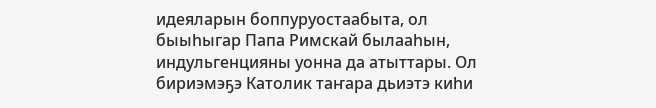идеяларын боппуруостаабыта, ол быыһыгар Папа Римскай былааһын, индульгенцияны уонна да атыттары. Ол бириэмэҕэ Католик таҥара дьиэтэ киһи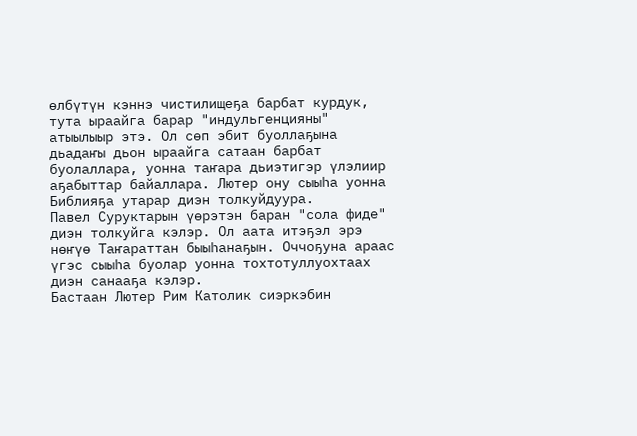өлбүтүн кэннэ чистилищеҕа барбат курдук, тута ыраайга барар "индульгенцияны" атыылыыр этэ. Ол сөп эбит буоллаҕына дьадаҥы дьон ыраайга сатаан барбат буолаллара, уонна таҥара дьиэтигэр үлэлиир аҕабыттар байаллара. Лютер ону сыыһа уонна Библияҕа утарар диэн толкуйдуура.
Павел Суруктарын үөрэтэн баран "сола фиде" диэн толкуйга кэлэр. Ол аата итэҕэл эрэ нөҥүө Таҥараттан быыһанаҕын. Оччоҕуна араас үгэс сыыһа буолар уонна тохтотуллуохтаах диэн санааҕа кэлэр.
Бастаан Лютер Рим Католик сиэркэбин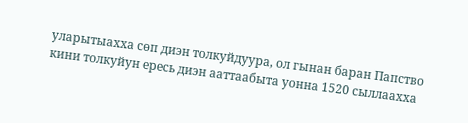уларытыахха сөп диэн толкуйдуура, ол гынан баран Папство кини толкуйун ересь диэн ааттаабыта уонна 1520 сыллаахха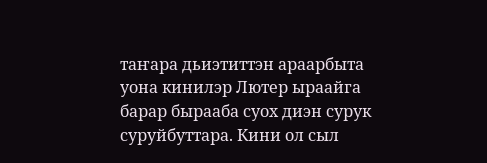таҥара дьиэтиттэн араарбыта уона кинилэр Лютер ыраайга барар бырааба суох диэн сурук суруйбуттара. Кини ол сыл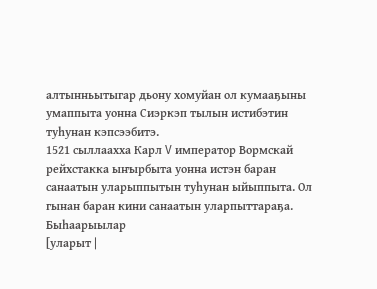алтынньытыгар дьону хомуйан ол кумааҕыны умаппыта уонна Сиэркэп тылын истибэтин туһунан кэпсээбитэ.
1521 сыллаахха Карл V император Вормскай рейхстакка ыҥырбыта уонна истэн баран санаатын уларыппытын туһунан ыйыппыта. Ол гынан баран кини санаатын уларпыттараҕа.
Быһаарыылар
[уларыт |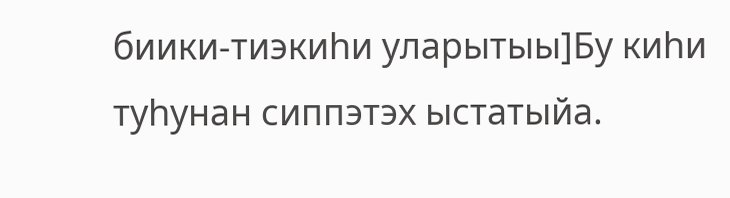биики-тиэкиһи уларытыы]Бу киһи туһунан сиппэтэх ыстатыйа.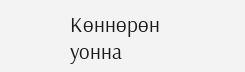Көннөрөн уонна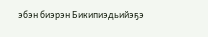эбэн биэрэн Бикипиэдьийэҕэ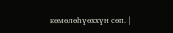көмөлөһүөххүн сөп. |